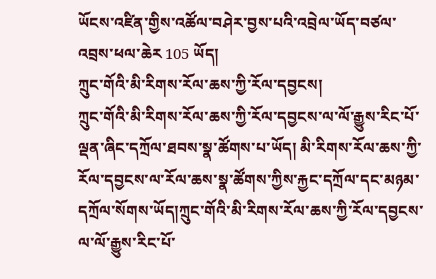ཡོངས་འཛིན་གྱིས་འཚོལ་བཤེར་བྱས་པའི་འབྲེལ་ཡོད་བཙལ་འབྲས་ཕལ་ཆེར 105 ཡོད།
ཀྲུང་གོའི་མི་རིགས་རོལ་ཆས་ཀྱི་རོལ་དབྱངས།
ཀྲུང་གོའི་མི་རིགས་རོལ་ཆས་ཀྱི་རོལ་དབྱངས་ལ་ལོ་རྒྱུས་རིང་པོ་ལྡན་ཞིང་དཀྲོལ་ཐབས་སྣ་ཚོགས་པ་ཡོད། མི་རིགས་རོལ་ཆས་ཀྱི་རོལ་དབྱངས་ལ་རོལ་ཆས་སྣ་ཚོགས་ཀྱིས་རྐྱང་དཀྲོལ་དང་མཉམ་དཀྲོལ་སོགས་ཡོད།ཀྲུང་གོའི་མི་རིགས་རོལ་ཆས་ཀྱི་རོལ་དབྱངས་ལ་ལོ་རྒྱུས་རིང་པོ་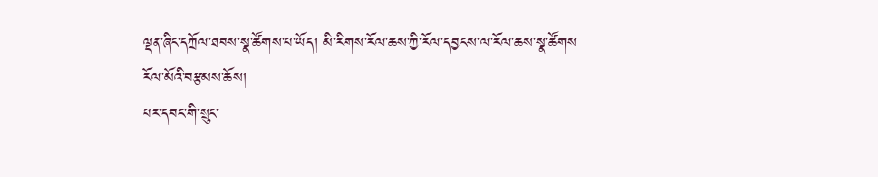ལྡན་ཞིང་དཀྲོལ་ཐབས་སྣ་ཚོགས་པ་ཡོད། མི་རིགས་རོལ་ཆས་ཀྱི་རོལ་དབྱངས་ལ་རོལ་ཆས་སྣ་ཚོགས
རོལ་མོའི་བརྩམས་ཆོས།
པར་དབང་གི་སྲུང་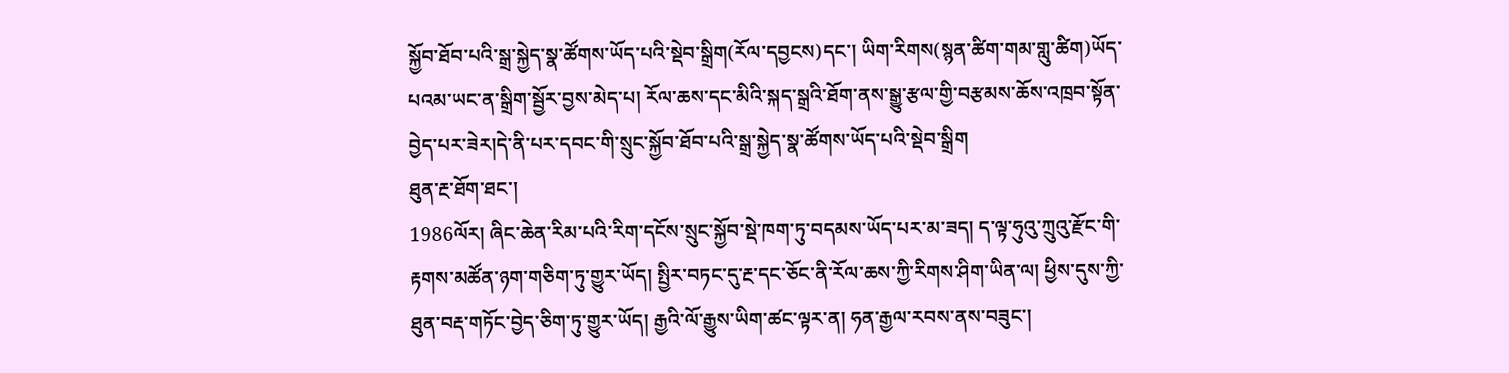སྐྱོབ་ཐོབ་པའི་སྒྲ་སྐྱེད་སྣ་ཚོགས་ཡོད་པའི་སྡེབ་སྒྲིག(རོལ་དབྱངས)དང་། ཡིག་རིགས(སྙན་ཚིག་གམ་གླུ་ཚིག)ཡོད་པའམ་ཡང་ན་སྒྲིག་སྦྱོར་བྱས་མེད་པ། རོལ་ཆས་དང་མིའི་སྐད་སྒྲའི་ཐོག་ནས་སྒྱུ་རྩལ་གྱི་བརྩམས་ཆོས་འཁྲབ་སྟོན་བྱེད་པར་ཟེར།དེ་ནི་པར་དབང་གི་སྲུང་སྐྱོབ་ཐོབ་པའི་སྒྲ་སྐྱེད་སྣ་ཚོགས་ཡོད་པའི་སྡེབ་སྒྲིག
ཐུན་རྔ་ཐོག་ཐང་།
1986ལོར། ཞིང་ཆེན་རིམ་པའི་རིག་དངོས་སྲུང་སྐྱོབ་སྡེ་ཁག་ཏུ་བདམས་ཡོད་པར་མ་ཟད། ད་ལྟ་ཧུའུ་ཀྲུའུ་རྫོང་གི་རྟགས་མཚོན་ཉག་གཅིག་ཏུ་གྱུར་ཡོད། སྤྱིར་བཏང་དུ་རྔ་དང་ཅོང་ནི་རོལ་ཆས་ཀྱི་རིགས་ཤིག་ཡིན་ལ། ཕྱིས་དུས་ཀྱི་ཐུན་བརྡ་གཏོང་བྱེད་ཅིག་ཏུ་གྱུར་ཡོད། རྒྱའི་ལོ་རྒྱུས་ཡིག་ཚང་ལྟར་ན། ཧན་རྒྱལ་རབས་ནས་བཟུང་།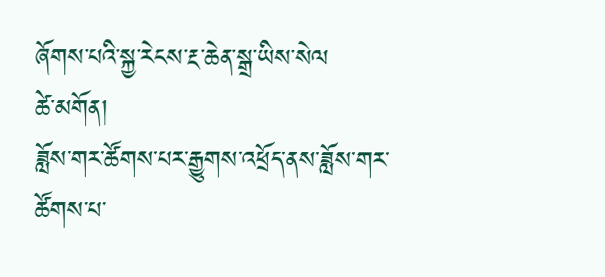ཞོགས་པའི་སྐྱ་རེངས་རྔ་ཆེན་སྒྲ་ཡིས་སེལ
ཚེ་མགོན།
ཟློས་གར་ཚོགས་པར་རྒྱུགས་འཕྲོད་ནས་ཟློས་གར་ཚོགས་པ་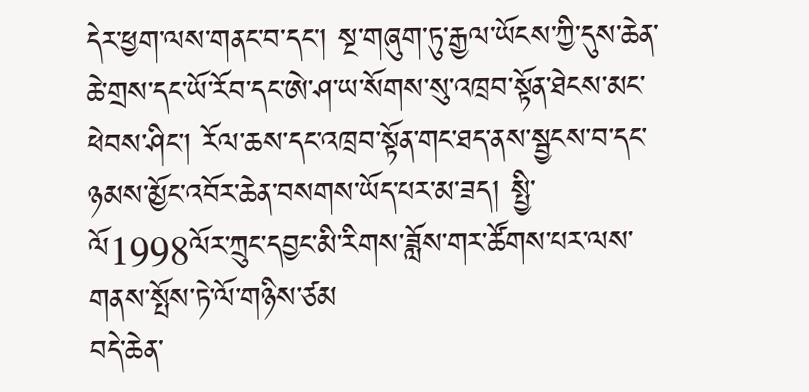དེར་ཕྱག་ལས་གནང་བ་དང་། སྔ་གཞུག་ཏུ་རྒྱལ་ཡོངས་ཀྱི་དུས་ཆེན་ཆེ་གྲས་དང་ཡོ་རོབ་དང་ཨེ་ཤ་ཡ་སོགས་སུ་འཁྲབ་སྟོན་ཐེངས་མང་ཕེབས་ཤིང་། རོལ་ཆས་དང་འཁྲབ་སྟོན་གང་ཐད་ནས་སྦྱངས་བ་དང་ཉམས་མྱོང་འབོར་ཆེན་བསགས་ཡོད་པར་མ་ཟད། སྤྱི་ལོ1998ལོར་ཀྲུང་དབྱང་མི་རིགས་ཟློས་གར་ཚོགས་པར་ལས་གནས་སྤོས་ཏེ་ལོ་གཉིས་ཙམ
བདེ་ཆེན་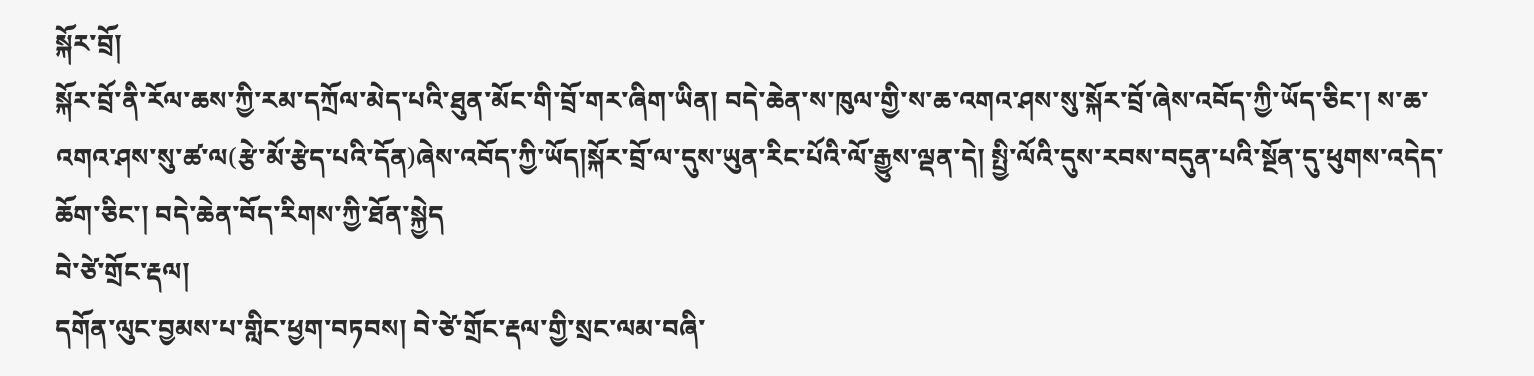སྐོར་བྲོ།
སྐོར་བྲོ་ནི་རོལ་ཆས་ཀྱི་རམ་དཀྲོལ་མེད་པའི་ཐུན་མོང་གི་བྲོ་གར་ཞིག་ཡིན། བདེ་ཆེན་ས་ཁུལ་གྱི་ས་ཆ་འགའ་ཤས་སུ་སྐོར་བྲོ་ཞེས་འབོད་ཀྱི་ཡོད་ཅིང་། ས་ཆ་འགའ་ཤས་སུ་ཚ་ལ(རྩེ་མོ་རྩེད་པའི་དོན)ཞེས་འབོད་ཀྱི་ཡོད།སྐོར་བྲོ་ལ་དུས་ཡུན་རིང་པོའི་ལོ་རྒྱུས་ལྡན་དེ། སྤྱི་ལོའི་དུས་རབས་བདུན་པའི་སྔོན་དུ་ཕུགས་འདེད་ཆོག་ཅིང་། བདེ་ཆེན་བོད་རིགས་ཀྱི་ཐོན་སྐྱེད
བེ་ཙེ་གྲོང་རྡལ།
དགོན་ལུང་བྱམས་པ་གླིང་ཕྱག་བཏབས། བེ་ཙེ་གྲོང་རྡལ་གྱི་སྲང་ལམ་བཞི་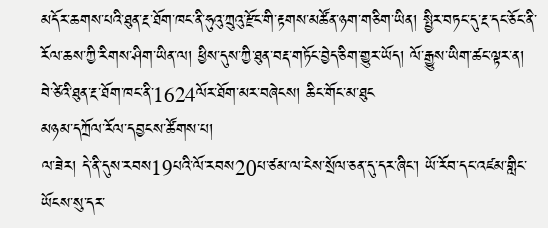མདོར་ཆགས་པའི་ཐུན་རྔ་ཐོག་ཁང་ནི་ཧུའུ་ཀྲུའུ་རྫོང་གི་རྟགས་མཚོན་ཉག་གཅིག་ཡིན། སྤྱིར་བཏང་དུ་རྔ་དང་ཅོང་ནི་རོལ་ཆས་ཀྱི་རིགས་ཤིག་ཡིན་ལ། ཕྱིས་དུས་ཀྱི་ཐུན་བརྡ་གཏོང་བྱེད་ཅིག་གྱུར་ཡོད། ལོ་རྒྱུས་ཡིག་ཚང་ལྟར་ན། བེ་ཙེའི་ཐུན་རྔ་ཐོག་ཁང་ནི་1624ལོར་ཐོག་མར་བཞེངས། ཆིང་གོང་མ་ཐུང
མཉམ་དཀྲོལ་རོལ་དབྱངས་ཚོགས་པ།
ལ་ཟེར། དེ་ནི་དུས་རབས19པའི་ལོ་རབས20པ་ཙམ་ལ་ངེས་སྲོལ་ཅན་དུ་དར་ཞིང་། ཡོ་རོབ་དང་འཛམ་གླིང་ཡོངས་སུ་དར་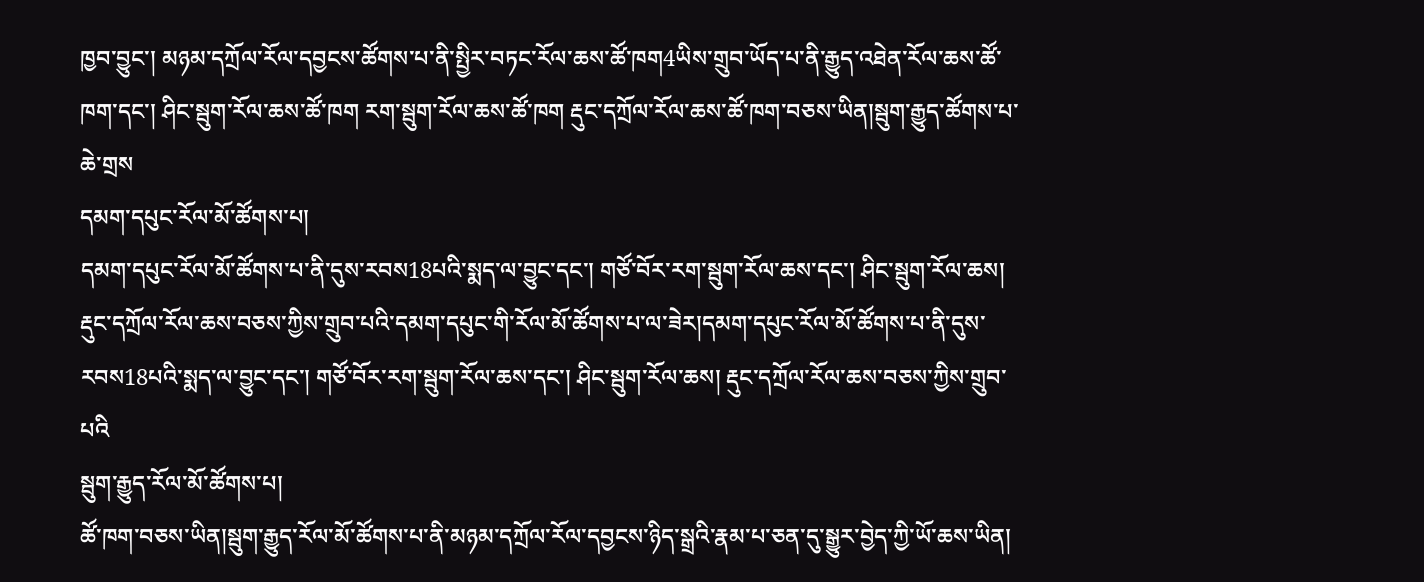ཁྱབ་བྱུང་། མཉམ་དཀྲོལ་རོལ་དབྱངས་ཚོགས་པ་ནི་སྤྱིར་བཏང་རོལ་ཆས་ཚོ་ཁག4ཡིས་གྲུབ་ཡོད་པ་ནི་རྒྱུད་འཐེན་རོལ་ཆས་ཚོ་ཁག་དང་། ཤིང་སྦུག་རོལ་ཆས་ཚོ་ཁག རག་སྦུག་རོལ་ཆས་ཚོ་ཁག རྡུང་དཀྲོལ་རོལ་ཆས་ཚོ་ཁག་བཅས་ཡིན།སྦུག་རྒྱུད་ཚོགས་པ་ཆེ་གྲས
དམག་དཔུང་རོལ་མོ་ཚོགས་པ།
དམག་དཔུང་རོལ་མོ་ཚོགས་པ་ནི་དུས་རབས18པའི་སྨད་ལ་བྱུང་དང་། གཙོ་བོར་རག་སྦུག་རོལ་ཆས་དང་། ཤིང་སྦུག་རོལ་ཆས། རྡུང་དཀྲོལ་རོལ་ཆས་བཅས་ཀྱིས་གྲུབ་པའི་དམག་དཔུང་གི་རོལ་མོ་ཚོགས་པ་ལ་ཟེར།དམག་དཔུང་རོལ་མོ་ཚོགས་པ་ནི་དུས་རབས18པའི་སྨད་ལ་བྱུང་དང་། གཙོ་བོར་རག་སྦུག་རོལ་ཆས་དང་། ཤིང་སྦུག་རོལ་ཆས། རྡུང་དཀྲོལ་རོལ་ཆས་བཅས་ཀྱིས་གྲུབ་པའི
སྦུག་རྒྱུད་རོལ་མོ་ཚོགས་པ།
ཚོ་ཁག་བཅས་ཡིན།སྦུག་རྒྱུད་རོལ་མོ་ཚོགས་པ་ནི་མཉམ་དཀྲོལ་རོལ་དབྱངས་ཉིད་སྒྲའི་རྣམ་པ་ཅན་དུ་སྒྱུར་བྱེད་ཀྱི་ཡོ་ཆས་ཡིན།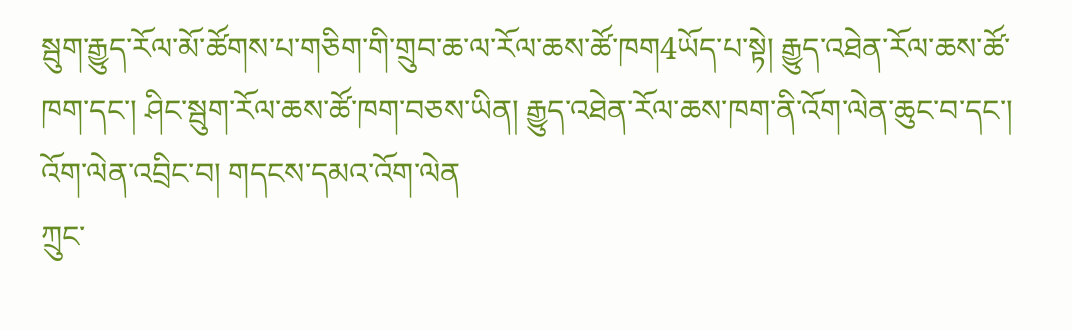སྦུག་རྒྱུད་རོལ་མོ་ཚོགས་པ་གཅིག་གི་གྲུབ་ཆ་ལ་རོལ་ཆས་ཚོ་ཁག4ཡོད་པ་སྟེ། རྒྱུད་འཐེན་རོལ་ཆས་ཚོ་ཁག་དང་། ཤིང་སྦུག་རོལ་ཆས་ཚོ་ཁག་བཅས་ཡིན། རྒྱུད་འཐེན་རོལ་ཆས་ཁག་ནི་འོག་ལེན་ཆུང་བ་དང་། འོག་ལེན་འབྲིང་བ། གདངས་དམའ་འོག་ལེན
ཀྲུང་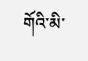གོའི་མི་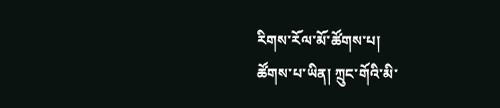རིགས་རོལ་མོ་ཚོགས་པ།
ཚོགས་པ་ཡིན། ཀྲུང་གོའི་མི་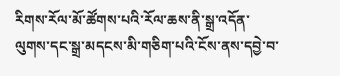རིགས་རོལ་མོ་ཚོགས་པའི་རོལ་ཆས་ནི་སྒྲ་འདོན་ལུགས་དང་སྒྲ་མདངས་མི་གཅིག་པའི་ངོས་ནས་དབྱེ་བ་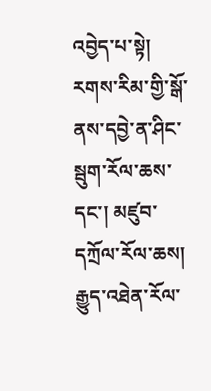འབྱེད་པ་སྟེ། རགས་རིམ་གྱི་སྒོ་ནས་དབྱེ་ན་ཤིང་སྦུག་རོལ་ཆས་དང་། མཛུབ་དཀྲོལ་རོལ་ཆས། རྒྱུད་འཐེན་རོལ་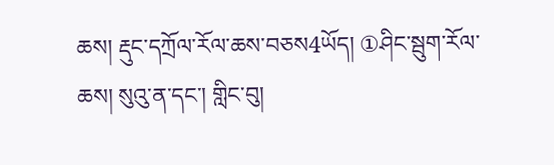ཆས། རྡུང་དཀྲོལ་རོལ་ཆས་བཅས4ཡོད། ①ཤིང་སྦུག་རོལ་ཆས། སུའུ་ན་དང་། གླིང་བུ།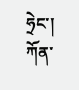ཧྲེང་། ཀོན་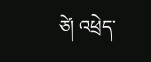ཙེ། འཕྲེད་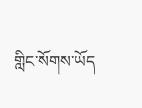གླིང་སོགས་ཡོད